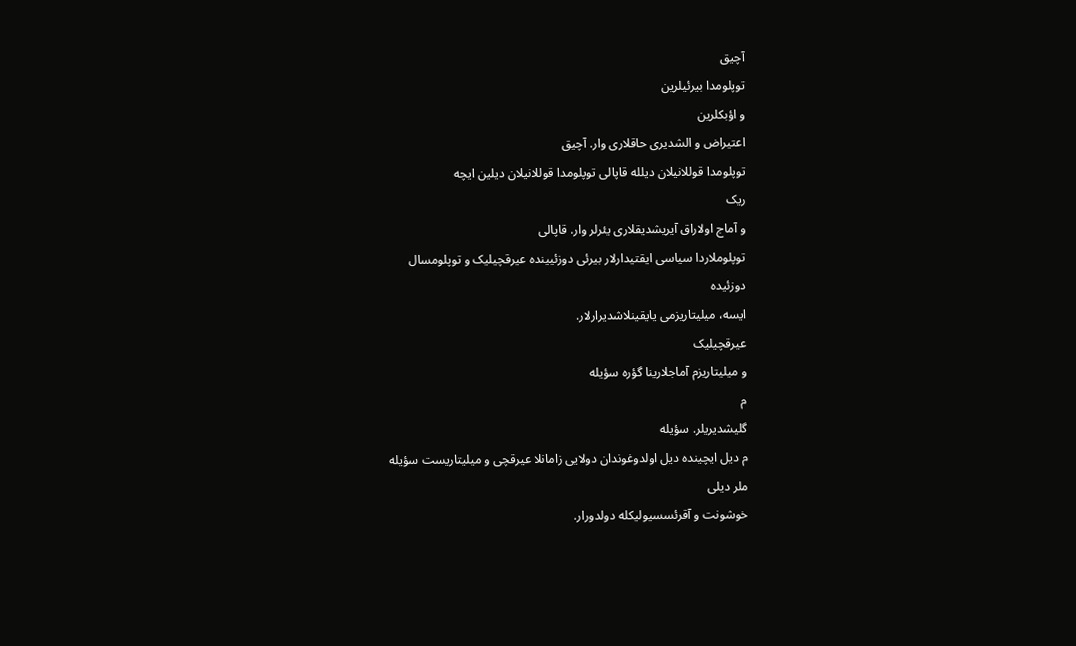آچیق
توپلومدا بیرئیلرین
و اؤبکلرین
اعتیراض و الشدیری حاقلاری وار. آچیق
توپلومدا قوللانیلان دیلله قاپالی توپلومدا قوللانیلان دیلین ایچه
ریک
و آماج اولاراق آیریشدیقلاری یئرلر وار. قاپالی
توپلوملاردا سیاسی ایقتیدارلار بیرئی دوزئیینده عیرقچیلیک و توپلومسال
دوزئیده
ایسه، میلیتاریزمی یایقینلاشدیرارلار.
عیرقچیلیک
و میلیتاریزم آماجلارینا گؤره سؤیله
م
گلیشدیریلر. سؤیله
م دیل ایچینده دیل اولدوغوندان دولایی زامانلا عیرقچی و میلیتاریست سؤیله
ملر دیلی
خوشونت و آقرئسسیولیکله دولدورار.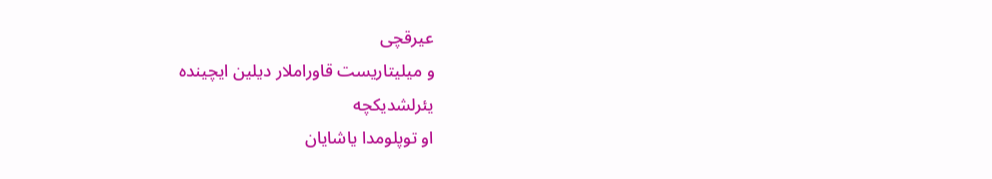عیرقچی
و میلیتاریست قاوراملار دیلین ایچینده
یئرلشدیکچه
او توپلومدا یاشایان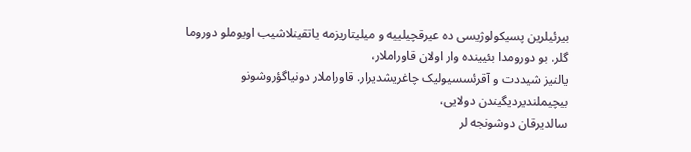بیرئیلرین پسیکولوژیسی ده عیرقچیلییه و میلیتاریزمه یاتقینلاشیب اویوملو دوروما
گلر. بو دورومدا بئیینده وار اولان قاوراملار،
یالنیز شیددت و آقرئسسیولیک چاغریشدیرار. قاوراملار دونیاگؤروشونو
بیچیملندیردیگیندن دولایی،
سالدیرقان دوشونجه لر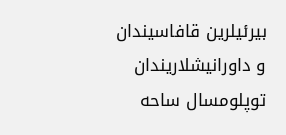بیرئیلرین قافاسیندان و داورانیشلاریندان توپلومسال ساحه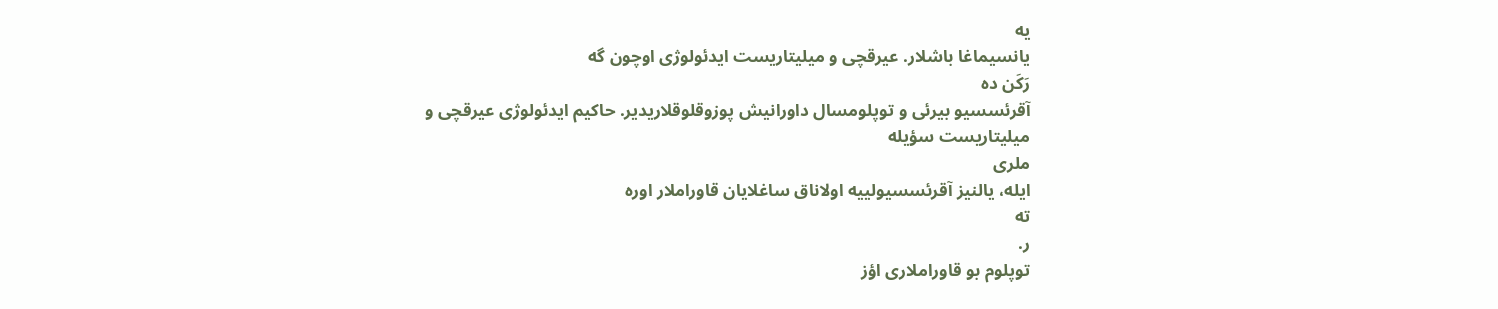یه
یانسیماغا باشلار. عیرقچی و میلیتاریست ایدئولوژی اوچون گه
رَکَن ده
آقرئسسیو بیرئی و توپلومسال داورانیش پوزوقلوقلاریدیر. حاکیم ایدئولوژی عیرقچی و
میلیتاریست سؤیله
ملری
ایله، یالنیز آقرئسسیولییه اولاناق ساغلایان قاوراملار اوره
ته
ر.
توپلوم بو قاوراملاری اؤز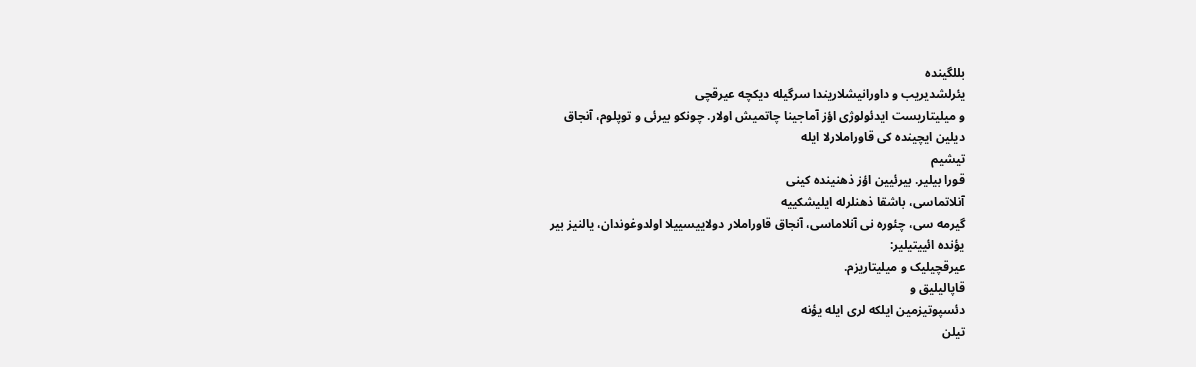بللگینده
یئرلشدیریب و داورانیشلاریندا سرگیله دیکچه عیرقچی
و میلیتاریست ایدئولوژی اؤز آماجینا چاتمیش اولار. چونکو بیرئی و توپلوم، آنجاق
دیلین ایچینده کی قاوراملارلا ایله
تیشیم
قورا بیلیر. بیرئیین اؤز ذهنینده کینی
آنلاتماسی، باشقا ذهنلرله ایلیشکییه
گیرمه سی، چئوره نی آنلاماسی، آنجاق قاوراملار دولاییسییلا اولدوغوندان، یالنیز بیر
یؤنده ائییتیلیر:
عیرقچیلیک و میلیتاریزم.
قاپالیلیق و
دئسپوتیزمین ایلکه لری ایله یؤنه
تیلن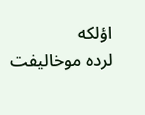اؤلکه
لرده موخالیفت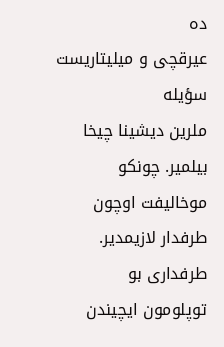ده
عیرقچی و میلیتاریست سؤیله
ملرین دیشینا چیخا بیلمیر. چونکو موخالیفت اوچون طرفدار لازیمدیر. طرفداری بو
توپلومون ایچیندن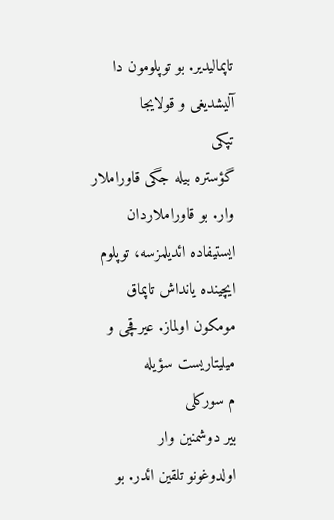تاپمالیدیر. بو توپلومون دا آلیشدیغی و قولایجا
تپکی
گؤستره بیله جگی قاوراملار وار. بو قاوراملاردان ایستیفاده ائدیلمزسه، توپلوم
ایچینده یانداش تاپماق مومکون اولماز. عیرقچی و میلیتاریست سؤیله
م سورکلی
بیر دوشمنین وار
اولدوغونو تلقین ائدر. بو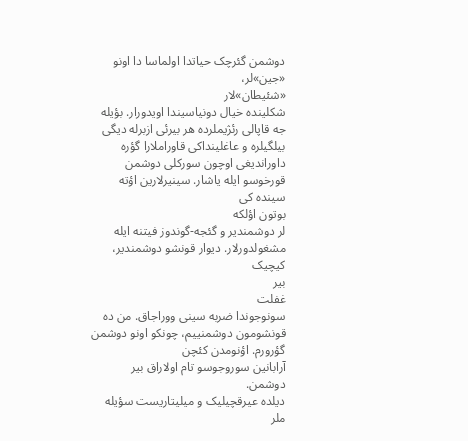دوشمن گئرچک حیاتدا اولماسا دا اونو
«جین»لر،
«شئیطان»لار
شکلینده خیال دونیاسیندا اویدورار. بؤیله
جه قاپالی رئژیملرده هر بیرئی ازبرله دیگی بیلگیلره و عاغلینداکی قاوراملارا گؤره
داوراندیغی اوچون سورکلی دوشمن قورخوسو ایله یاشار. سینیرلارین اؤته
سینده کی
بوتون اؤلکه
لر دوشمندیر و گئجه-گوندوز فیتنه ایله مشغولدورلار. دیوار قونشو دوشمندیر، کیچیک
بیر
غفلت
سونوجوندا ضربه سینی ووراجاق. من ده قونشومون دوشمنییم، چونکو اونو دوشمن
گؤرورم. اؤنومدن کئچن
آرابانین سوروجوسو تام اولاراق بیر دوشمن.
دیلده عیرقچیلیک و میلیتاریست سؤیله
ملر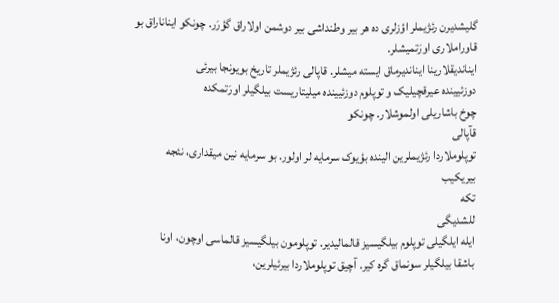گلیشدیرن رئژیملر اؤزلری ده هر بیر وطنداشی بیر دوشمن اولاراق گؤرَر. چونکو ایناناراق بو
قاوراملاری اورَتمیشلر.
ایناندیقلارینا ایناندیرماق ایسته میشلر. قاپالی رئژیملر تاریخ بویونجا بیرئی
دوزئیینده عیرقچیلیک و توپلوم دوزئیینده میلیتاریست بیلگیلر اورَتمکده
چوخ باشاریلی اولموشلار. چونکو
قآپالی
توپلوملاردا رئژیملرین الینده بؤیوک سرمایه لر اولور. بو سرمایه نین میقداری، نئجه
بیریکیب
تکه
للشدیگی
ایله ایلگیلی توپلوم بیلگیسیز قالمالیدیر. توپلومون بیلگیسیز قالماسی اوچون، اونا
باشقا بیلگیلر سونماق گره کیر. آچیق توپلوملاردا بیرئیلرین،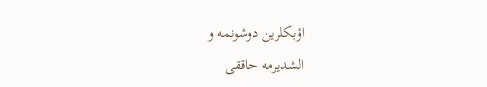اؤبکلرین دوشونمه و
الشدیرمه حاققی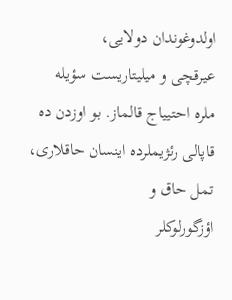اولدوغوندان دولایی،
عیرقچی و میلیتاریست سؤیله
ملره احتییاج قالماز. بو اوزدن ده قاپالی رئژیملرده اینسان حاقلاری، تمل حاق و
اؤزگورلوکلر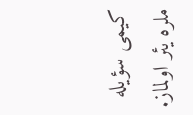کیمی سؤیله
ملره یئر اولماز.